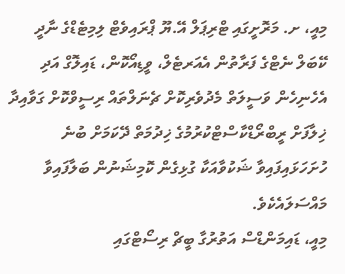މިއީ، ށ. މަރޮށީގައި ޓްރިޕަލް އޭ.ޔޫ ޕްރައިވެޓް ލިމިޓެޑްގެ ނާދީ ކޭބަލް ނެޓްގެ ފަރާތުން އެއަރޓެލް، ވީޑިއޯކޮން، ޑައިލޮގް އަދި އެހެނިހެން ވަސީލަތް މެދުވެރިކޮށް ޗެނަލްތައް ރިސީވްކޮށް ގަވާއިދާ ޚިލާފަށް ރީބްރޯޑްކާސްޓްކުރުމުގެ ޚިދުމަތް ދޭކަމަށް ބުނެ ހުށަހަޅައިފައިވާ ޝަކުވާއަކާ ގުޅިގެން ކޮމިޝަނުން ބަލާފައިވާ މައްސަލައެކެވެ.
މިއީ، ޑައިމަންޑްސް އަތުރުގާ ބީޗް ރިސޯޓްގައި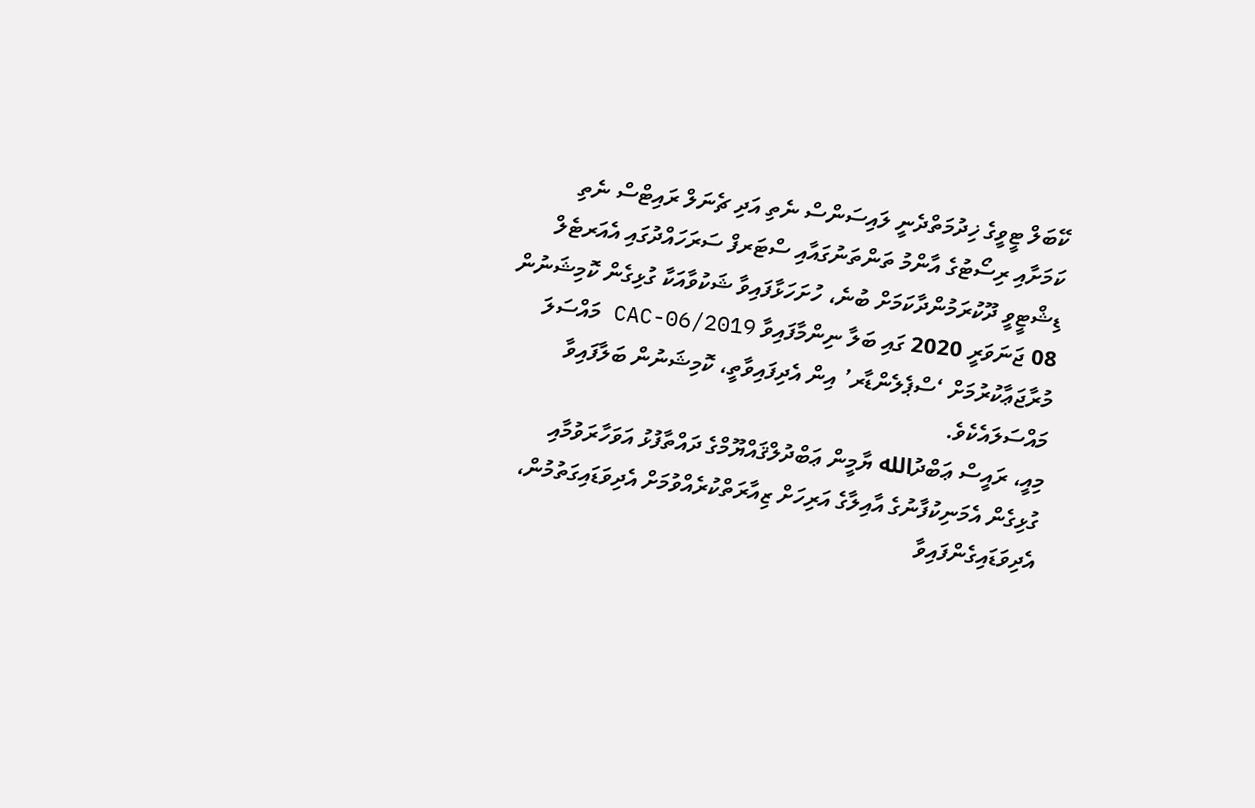ކޭބަލް ޓީވީގެ ޚިދުމަތްދެނީ ލައިސަންސް ނެތި އަދި ޗެނަލް ރައިޓްސް ނެތި ކަމަށާއި ރިސޯޓުގެ އާންމު ތަންތަނުގައާއި ސްޓަރފް ސަރަހައްދުގައި އެއަރޓެލް ޑިޝްޓީވީ ދޫކުރަމުންދާކަމަށް ބުނެ، ހުށަހަޅާފައިވާ ޝަކުވާއަކާ ގުޅިގެން ކޮމިޝަނުން 08 ޖަނަވަރީ 2020 ގައި ބަލާ ނިންމާފައިވާ CAC-06/2019 މައްސަލަ މުރާޖަޢާކުރުމަށް ‘ސްޕެލެންޑާރ’ އިން އެދިފައިވާތީ، ކޮމިޝަނުން ބަލާފައިވާ މައްސަލައެކެވެ.
މިއީ، ރައީސް ޢަބްދުالله ޔާމީން ޢަބްދުލްޤައްޔޫމްގެ ދައްތާފުޅު އަވަހާރަވުމާއި ގުޅިގެން އެމަނިކުފާނުގެ އާއިލާގެ އަރިހަށް ޒިއާރަތްކުރެއްވުމަށް އެދިވަޑައިގަތުމުން، އެދިވަޑައިގެންފައިވާ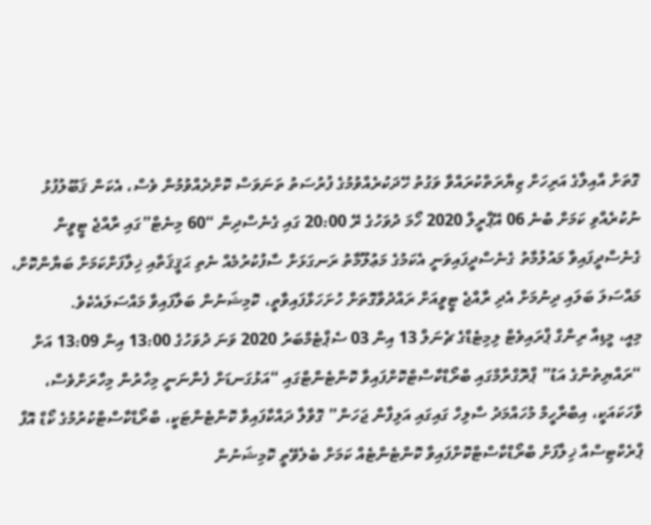ގޮތަށް އާއިލާގެ އަރިހަށް ޒިޔާރަތްކުރައްވާ ވަގުތު ހޭދަކުރެއްވުމުގެ ފުރުސަތު ތަނަވަސް ކޮށްދެއްވުމުން ވެސް، އެކަން ޤަބޫލުފުޅު ނުކުރެއްވި ކަމަށް ބުނެ 06 އޭޕްރީލް 2020 ހޯމަ ދުވަހުގެ ރޭ 20:00 ގައި ގެނެސްދިން “60 މިނެޓް”ގައި ރާއްޖެ ޓީވީން ގެނެސްދީފައިވާ މައުލުމާތު ގެނެސްދީފައިވަނީ އެކަމުގެ މަޢުލޫމާތު ރަނގަޅަށް ސާފުކުރުމެއް ނެތި ޙަޤީޤަތާއި ޚިލާފަށްކަމަށް ބަޔާންކޮށް، މައްސަލަ ބަލައި ދިނުމަށް އެދި ރާއްޖެ ޓީވީއަށް ރައްދުވާގޮތަށް ހުށަހަޅާފައިވާތީ، ކޮމިޝަނުން ބަލާފައިވާ މައްސަލައެކެވެ.
މިއީ، މީޑިއާ ރިންގް ޕްރައިވެޓް ލިމިޓެޑްގެ ޗެނަލް 13 އިން 03 ސެޕްޓެމްބަރު 2020 ވަނަ ދުވަހުގެ 13:00 އިން 13:09 އަށް “ރައްޔިތުންގެ އަޑު” ޕްރޮގްރާމްގައި ބްރޯޑްކާސްޓްކޮށްފައިވާ ކޮންޓެންޓްގައި “އަޅުގަނޑަށް ފެންނަނީ މިހާރުން މިހާރަށްވެސް، ވާހަކައަކީ، އިބްރާހީމް މުހައްމަދު ސާލިހް ގައިގައި އަލިފާން ޖަހަން” ގޮވާލާ ދައްކާފައިވާ ކޮންޓެންޓަކީ، ބްރޯޑްކާސްޓްކުރުމުގެ ކޯޑް އޮފް ޕްރެކްޓިސްއާ ޚިލާފަށް ބްރޯޑްކާސްޓްކޮށްފައިވާ ކޮންޓެންޓެއް ކަމަށް ބެލެވޭތީ ކޮމިޝަނުން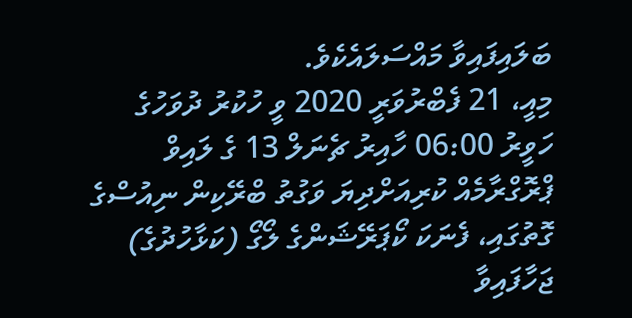ބަލައިފައިވާ މައްސަލައެކެވެ.
މިއީ، 21 ފެބްރުވަރީ 2020 ވީ ހުކުރު ދުވަހުގެ ހަވީރު 06:00 ހާއިރު ޗެނަލް 13 ގެ ލައިވް ޕްރޮގްރާމެއް ކުރިއަށްދިޔަ ވަގުތު ބްރޭކިން ނިއުސްގެ ގޮތުގައި، ފެނަކަ ކޯޕަރޭޝަންގެ ލޯގޯ (ކަޅާހުދުގެ) ޖަހާފައިވާ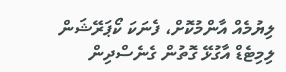ލިޔުމެއް އާންމުކޮށް، ފެނަކަ ކޯޕަރޭޝަން ލިމިޓެޑް އާގުޅޭ ގޮތުން ގެނެސްދިން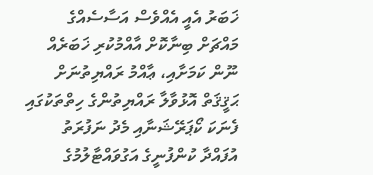ޚަބަރު އެއީ އެއްވެސް އަސާސެއްގެ މައްޗަށް ބިނާކޮށް އާއްމުކުރި ޚަބަރެއް ނޫން ކަމަށާއި، ޢާއްމު ރައްޔިތުނަށް ޙަޤީޤަތް އޮޅުވާލާ ރައްޔިތުންގެ ހިތްތަކުގައި ފެނަކަ ކޯޕަރޭޝަނާއި މެދު ނަފުރަތު އުފައްދާ ކުންފުނީގެ އަގުވައްޓާލުމުގެ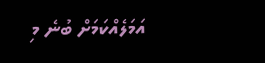އަމަލެއްކަމަށް ބުނެ މި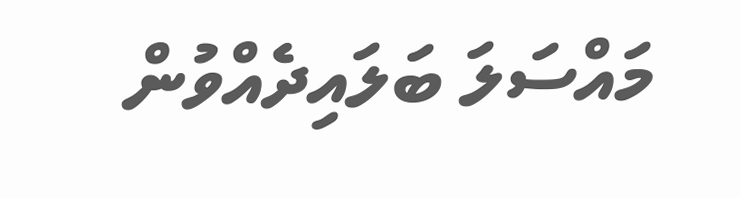މައްސަލަ ބަލައިދެއްވުން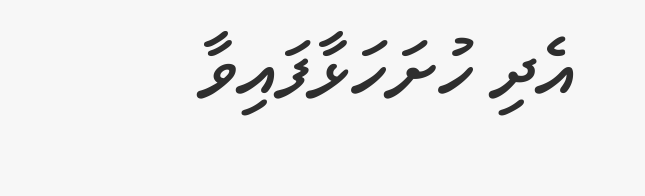އެދި ހުށަހަޅާފައިވާ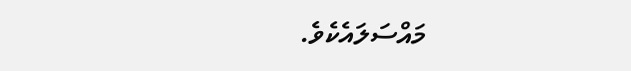މައްސަލައެކެވެ.